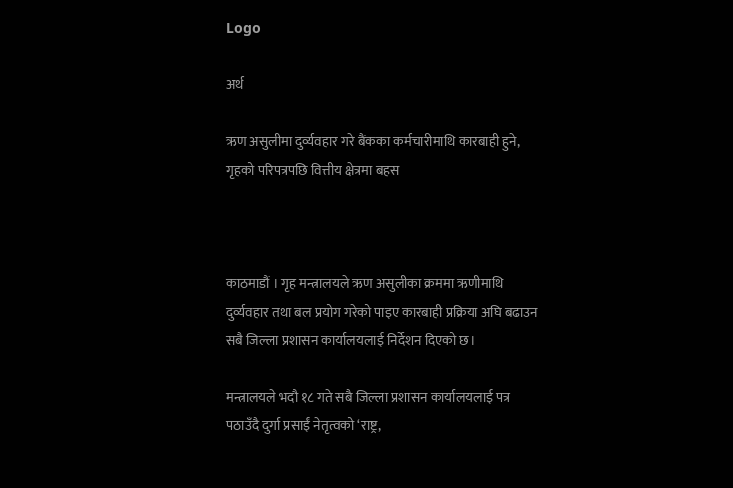Logo

अर्थ

ऋण असुलीमा दुर्व्यवहार गरे बैंकका कर्मचारीमाथि कारबाही हुने, गृहको परिपत्रपछि वित्तीय क्षेत्रमा बहस



काठमाडौं । गृह मन्त्रालयले ऋण असुलीका क्रममा ऋणीमाथि दुर्व्यवहार तथा बल प्रयोग गरेको पाइए कारबाही प्रक्रिया अघि बढाउन सबै जिल्ला प्रशासन कार्यालयलाई निर्देशन दिएको छ।

मन्त्रालयले भदौ १८ गते सबै जिल्ला प्रशासन कार्यालयलाई पत्र पठाउँदै दुर्गा प्रसाईं नेतृत्वको ‘राष्ट्र,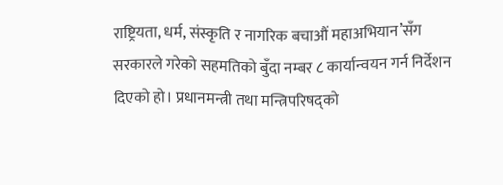राष्ट्रियता, धर्म, संस्कृति र नागरिक बचाऔं महाअभियान’सँग सरकारले गरेको सहमतिको बुँदा नम्बर ८ कार्यान्वयन गर्न निर्देशन दिएको हो। प्रधानमन्त्री तथा मन्त्रिपरिषद्को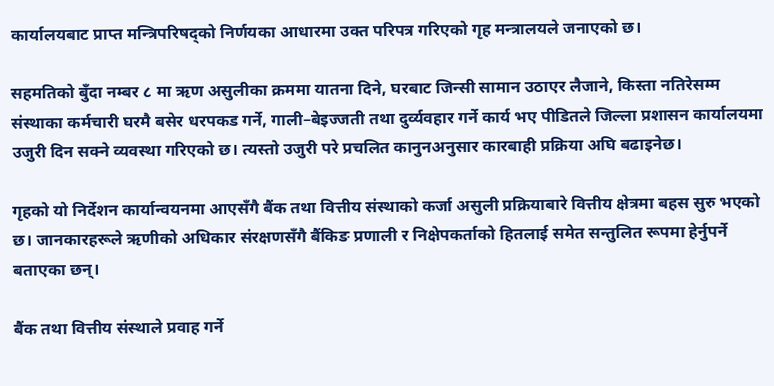कार्यालयबाट प्राप्त मन्त्रिपरिषद्को निर्णयका आधारमा उक्त परिपत्र गरिएको गृह मन्त्रालयले जनाएको छ।

सहमतिको बुँदा नम्बर ८ मा ऋण असुलीका क्रममा यातना दिने, घरबाट जिन्सी सामान उठाएर लैजाने, किस्ता नतिरेसम्म संस्थाका कर्मचारी घरमै बसेर धरपकड गर्ने, गाली–बेइज्जती तथा दुर्व्यवहार गर्ने कार्य भए पीडितले जिल्ला प्रशासन कार्यालयमा उजुरी दिन सक्ने व्यवस्था गरिएको छ। त्यस्तो उजुरी परे प्रचलित कानुनअनुसार कारबाही प्रक्रिया अघि बढाइनेछ।

गृहको यो निर्देशन कार्यान्वयनमा आएसँगै बैंक तथा वित्तीय संस्थाको कर्जा असुली प्रक्रियाबारे वित्तीय क्षेत्रमा बहस सुरु भएको छ। जानकारहरूले ऋणीको अधिकार संरक्षणसँगै बैंकिङ प्रणाली र निक्षेपकर्ताको हितलाई समेत सन्तुलित रूपमा हेर्नुपर्ने बताएका छन्।

बैंक तथा वित्तीय संस्थाले प्रवाह गर्ने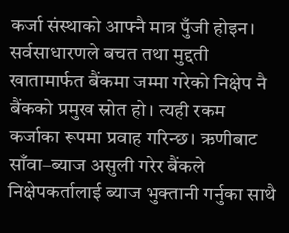कर्जा संस्थाको आफ्नै मात्र पुँजी होइन। सर्वसाधारणले बचत तथा मुद्दती खातामार्फत बैंकमा जम्मा गरेको निक्षेप नै बैंकको प्रमुख स्रोत हो। त्यही रकम कर्जाका रूपमा प्रवाह गरिन्छ। ऋणीबाट साँवा–ब्याज असुली गरेर बैंकले निक्षेपकर्तालाई ब्याज भुक्तानी गर्नुका साथै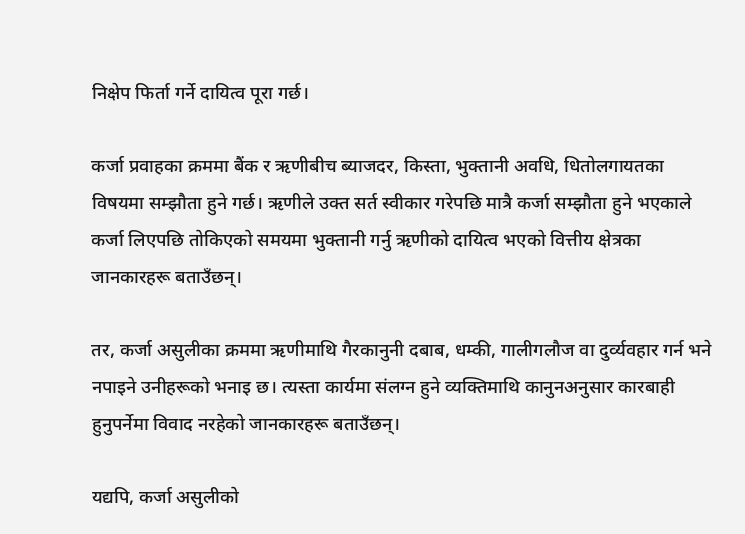निक्षेप फिर्ता गर्ने दायित्व पूरा गर्छ।

कर्जा प्रवाहका क्रममा बैंक र ऋणीबीच ब्याजदर, किस्ता, भुक्तानी अवधि, धितोलगायतका विषयमा सम्झौता हुने गर्छ। ऋणीले उक्त सर्त स्वीकार गरेपछि मात्रै कर्जा सम्झौता हुने भएकाले कर्जा लिएपछि तोकिएको समयमा भुक्तानी गर्नु ऋणीको दायित्व भएको वित्तीय क्षेत्रका जानकारहरू बताउँछन्।

तर, कर्जा असुलीका क्रममा ऋणीमाथि गैरकानुनी दबाब, धम्की, गालीगलौज वा दुर्व्यवहार गर्न भने नपाइने उनीहरूको भनाइ छ। त्यस्ता कार्यमा संलग्न हुने व्यक्तिमाथि कानुनअनुसार कारबाही हुनुपर्नेमा विवाद नरहेको जानकारहरू बताउँछन्।

यद्यपि, कर्जा असुलीको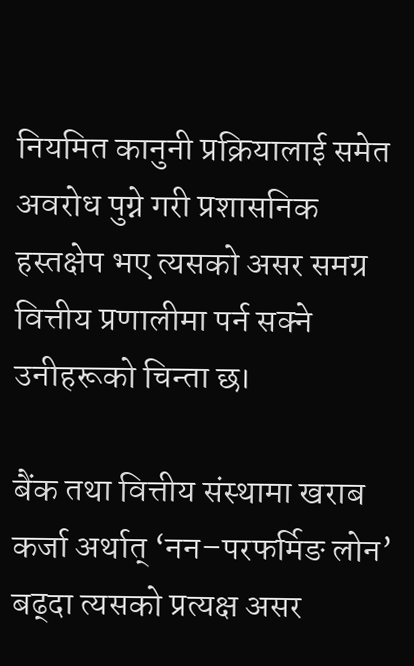नियमित कानुनी प्रक्रियालाई समेत अवरोध पुग्ने गरी प्रशासनिक हस्तक्षेप भए त्यसको असर समग्र वित्तीय प्रणालीमा पर्न सक्ने उनीहरूको चिन्ता छ।

बैंक तथा वित्तीय संस्थामा खराब कर्जा अर्थात् ‘नन–परफर्मिङ लोन’ बढ्दा त्यसको प्रत्यक्ष असर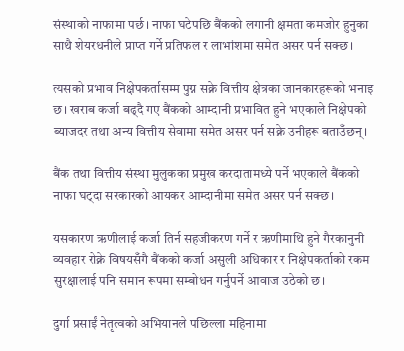संस्थाको नाफामा पर्छ। नाफा घटेपछि बैंकको लगानी क्षमता कमजोर हुनुका साथै शेयरधनीले प्राप्त गर्ने प्रतिफल र लाभांशमा समेत असर पर्न सक्छ।

त्यसको प्रभाव निक्षेपकर्तासम्म पुग्न सक्ने वित्तीय क्षेत्रका जानकारहरूको भनाइ छ। खराब कर्जा बढ्दै गए बैंकको आम्दानी प्रभावित हुने भएकाले निक्षेपको ब्याजदर तथा अन्य वित्तीय सेवामा समेत असर पर्न सक्ने उनीहरू बताउँछन्।

बैंक तथा वित्तीय संस्था मुलुकका प्रमुख करदातामध्ये पर्ने भएकाले बैंकको नाफा घट्दा सरकारको आयकर आम्दानीमा समेत असर पर्न सक्छ।

यसकारण ऋणीलाई कर्जा तिर्न सहजीकरण गर्ने र ऋणीमाथि हुने गैरकानुनी व्यवहार रोक्ने विषयसँगै बैंकको कर्जा असुली अधिकार र निक्षेपकर्ताको रकम सुरक्षालाई पनि समान रूपमा सम्बोधन गर्नुपर्ने आवाज उठेको छ।

दुर्गा प्रसाईं नेतृत्वको अभियानले पछिल्ला महिनामा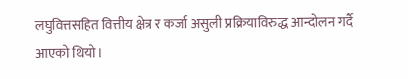लघुवित्तसहित वित्तीय क्षेत्र र कर्जा असुली प्रक्रियाविरुद्ध आन्दोलन गर्दै आएको थियो।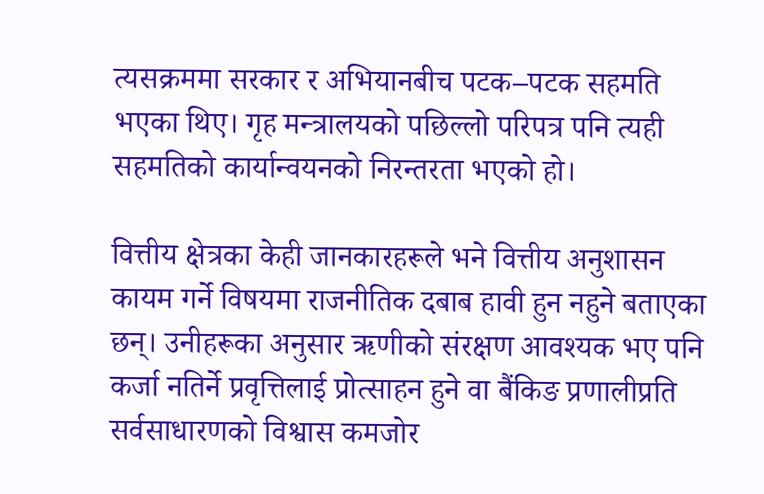त्यसक्रममा सरकार र अभियानबीच पटक–पटक सहमति भएका थिए। गृह मन्त्रालयको पछिल्लो परिपत्र पनि त्यही सहमतिको कार्यान्वयनको निरन्तरता भएको हो।

वित्तीय क्षेत्रका केही जानकारहरूले भने वित्तीय अनुशासन कायम गर्ने विषयमा राजनीतिक दबाब हावी हुन नहुने बताएका छन्। उनीहरूका अनुसार ऋणीको संरक्षण आवश्यक भए पनि कर्जा नतिर्ने प्रवृत्तिलाई प्रोत्साहन हुने वा बैंकिङ प्रणालीप्रति सर्वसाधारणको विश्वास कमजोर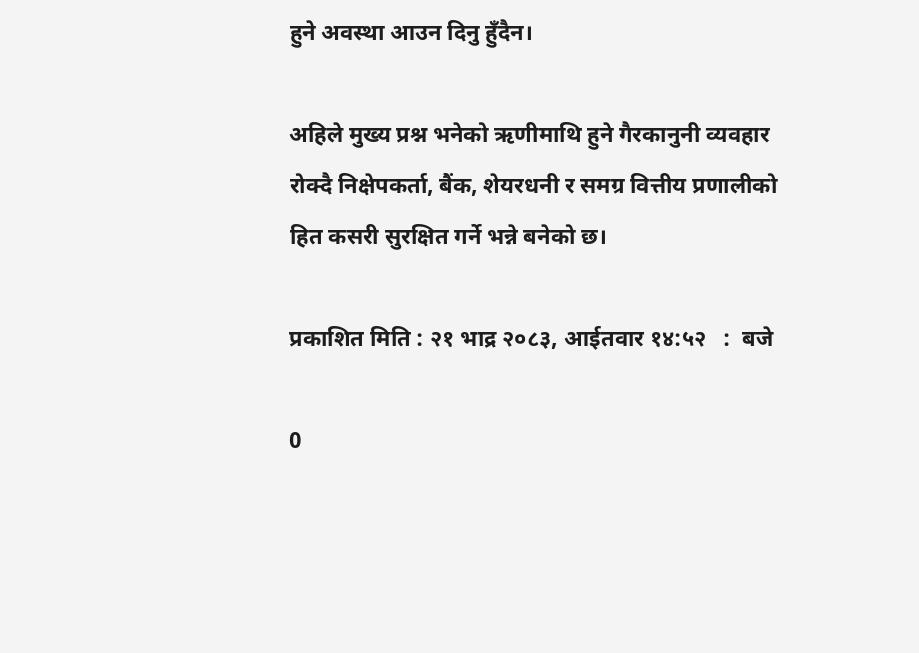हुने अवस्था आउन दिनु हुँदैन।

अहिले मुख्य प्रश्न भनेको ऋणीमाथि हुने गैरकानुनी व्यवहार रोक्दै निक्षेपकर्ता, बैंक, शेयरधनी र समग्र वित्तीय प्रणालीको हित कसरी सुरक्षित गर्ने भन्ने बनेको छ।

प्रकाशित मिति : २१ भाद्र २०८३, आईतवार १४:५२   :  बजे

0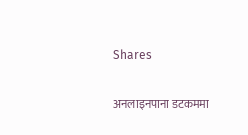Shares

अनलाइनपाना डटकममा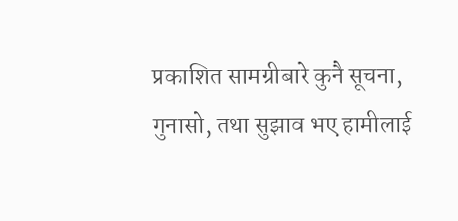प्रकाशित सामग्रीबारे कुनै सूचना, गुनासो, तथा सुझाव भए हामीलाई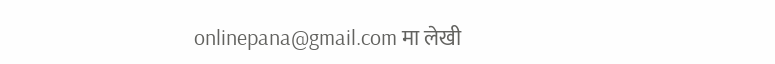onlinepana@gmail.com मा लेखी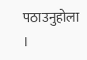पठाउनुहोला ।